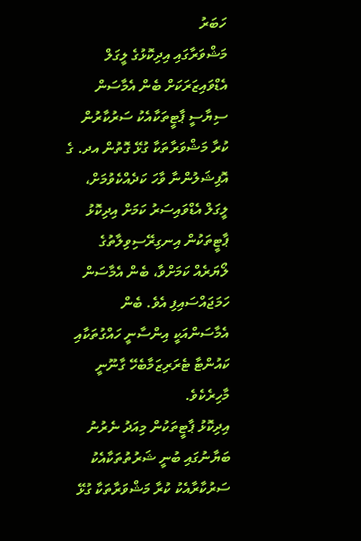ހަބަރު
މަޝްވަރާގައި އިދިކޮޅުގެ ލީގަލް އެޑްވައިޒަރަކަށް ބެން އެމާސަން
ސިޔާސީ ޕާޓީތަކާއެކު ސަރުކާރުން ކުރާ މަޝްވަރާތަކާ ގުޅޭ ގޮތުން އދ. ގެ އޮފިޝަލުންނާ ވާހަ ކަދެއްކެވުމަށް، ލީގަލް އެޑްވައިސަރު ކަމަށް އިދިކޮޅު ޕާޓީތަކުން އިނގިރޭސިވިލާތުގެ ލޯޔަރެއް ކަމަށްވާ، ބެން އެމާސަން ހަމަޖައްސައިފި އެވެ. ބެން އެމާސަންއަކީ އިންސާނީ ހައްގުތަކާއި ކައުންޓާ ޓެރަރިޒަމާބެހޭ ގާނޫނީ މާހިރެކެވެ.
އިދިކޮޅު ޕާޓީތަކުން މިއަދު ނެރުނު ބަޔާނުގައި ބުނީ ޝަރުތުތަކާއެކު ސަރުކާރާއެކު ކުރާ މަޝްވަރާތަކާ ގުޅޭ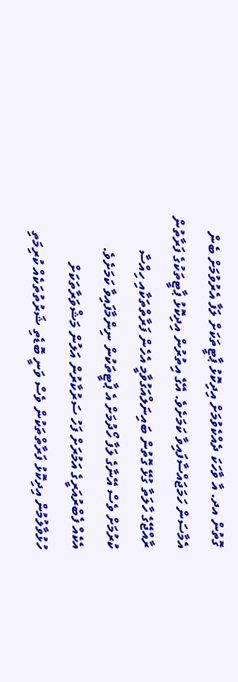ގޮތުން އދ. އާ ވާހަކަ ދެއްކެވުމަށް އިދިކޮޅު ޕާޓީތަކަށް ލަފާ އެރުވުމަށް ބެން އެމާސަން ހަމަޖައްސާފައިވާ ކަމަށެވެ. އޭގެ އިތުރުން އިދިކޮޅު ޕާޓީތަކުގެ ފަރާތުން ރާއްޖޭގެ ހާލަތާ ގުޅޭ ގޮތުން ބައިނަލްއަގުވާމީ އެހެން ފަރާތްތަކާއި ހިއްސާ ކުރުމަށް ވެސް އޭނާގެ ލަފާ ހޯދުމަށް އެ ޕާޓީތަކުން ނިންމާފައިވާ ކަމަށެވެ.
އެކެއް ފެބްރުއަރީގެ އަމުރަށް ފަހު ސަރުކާރުން އަލުން މަޝްވަރާތަކަށް ހުޅުވާލުމުން އިދިކޮޅު ފަރާތްތަކުން ވެސް ވަނީ ބޮޑެތި ޝަރުތުތަކެއް ކުރިމަތި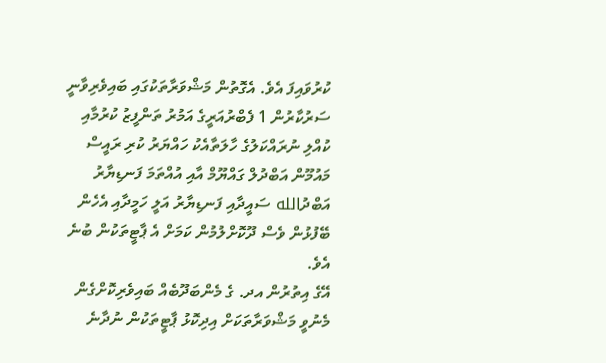ކުރުވައިފަ އެވެ. އެގޮތުން މަޝްވަރާތަކުގައި ބައިވެރިވާނީ ސަރުކާރުން 1 ފެބްރުއަރީގެ އަމުރު ތަންފީޒު ކުރުމާއި ކުއްލި ނުރައްކަލުގެ ހާލަތާއެކު ހައްޔަރު ކުރި ރައީސް މައުމޫން އަބްދުލް ގައްޔޫމް އާއި އުއްތަމަ ފަނޑިޔާރު އަބްދުالله ސައީދާއި ފަނޑިޔާރު އަލީ ހަމީދާއި އެހެން ބޭފުޅުން ވެސް ދޫކޮށްލުމުން ކަމަށް އެ ޕާޓީތަކުން ބުނެ އެވެ.
އޭގެ އިތުރުން އދ. ގެ މެންބަދޫބެއް ބައިވެރިކޮށްގެން މެނުވީ މަޝްވަރާތަކަށް އިދިކޮޅު ޕާޓީތަކުން ނުދާނެ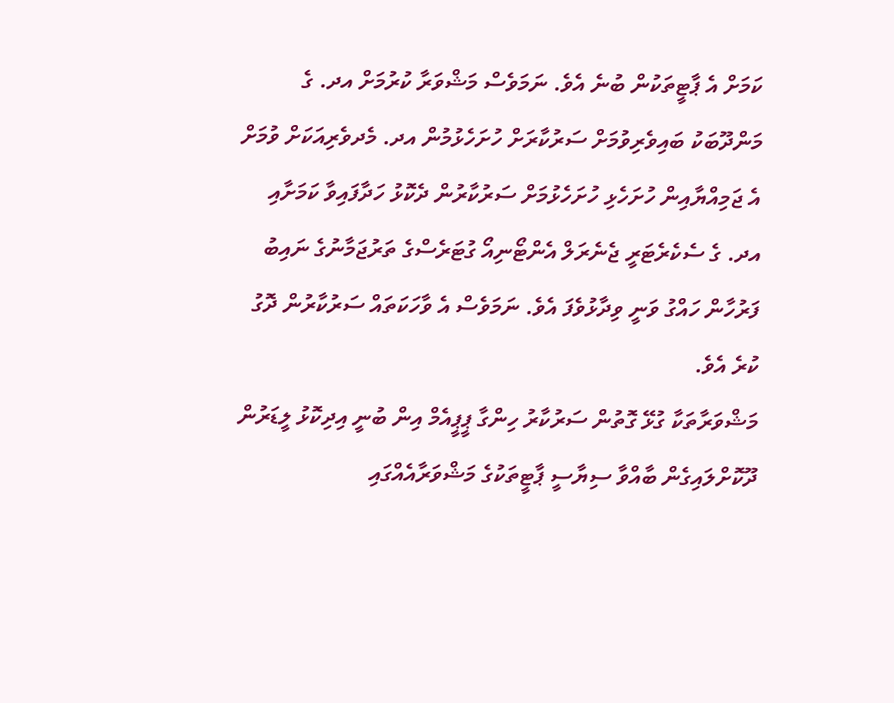ކަމަށް އެ ޕާޓީތަކުން ބުނެ އެވެ. ނަމަވެސް މަޝްވަރާ ކުރުމަށް އދ. ގެ މަންދޫބަކު ބައިވެރިވުމަށް ސަރުކާރަށް ހުށަހެޅުމުން އދ. މެދވެރިއަކަށް ވުމަށް އެ ޖަމިއްޔާއިން ހުށަހެޅި ހުށަހެޅުމަށް ސަރުކާރުން ދެކޮޅު ހަދާފައިވާ ކަމަށާއި އދ. ގެ ސެކެރެޓަރީ ޖެނެރަލް އެންޓޯނިއޯ ގުޓަރެސްގެ ތަރުޖަމާނުގެ ނައިބު ފަރުހާން ހައްގު ވަނީ ވިދާޅުވެފަ އެވެ. ނަމަވެސް އެ ވާހަކަތައް ސަރުކާރުން ދޮގު ކުރެ އެވެ.
މަޝްވަރާތަކާ ގުޅޭ ގޮތުން ސަރުކާރު ހިންގާ ޕީޕީއެމް އިން ބުނީ އިދިކޮޅު ލީޑަރުން ދޫކޮށްލައިގެން ބާއްވާ ސިޔާސީ ޕާޓީތަކުގެ މަޝްވަރާއެއްގައި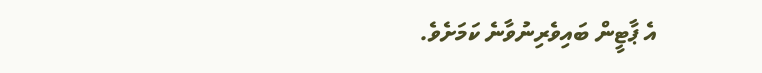އެ ޕާޓީން ބައިވެރިނުވާނެ ކަމަށެވެ.